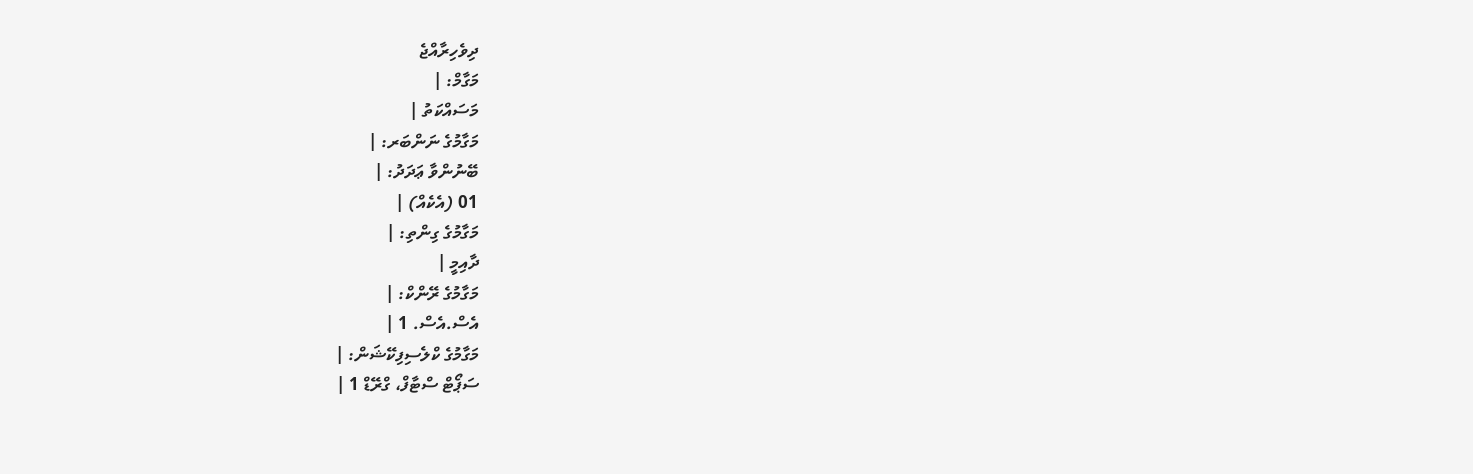ދިވެހިރާއްޖެ
މަގާމް: |
މަސައްކަތު |
މަގާމުގެ ނަންބަރ: |
ބޭނުންވާ ޢަދަދު: |
01 (އެކެއް) |
މަގާމުގެ ގިންތި: |
ދާއިމީ |
މަގާމުގެ ރޭންކް: |
އެސް.އެސް. 1 |
މަގާމުގެ ކްލެސިފިކޭޝަން: |
ސަޕޯޓް ސްޓާފް، ގްރޭޑް 1 |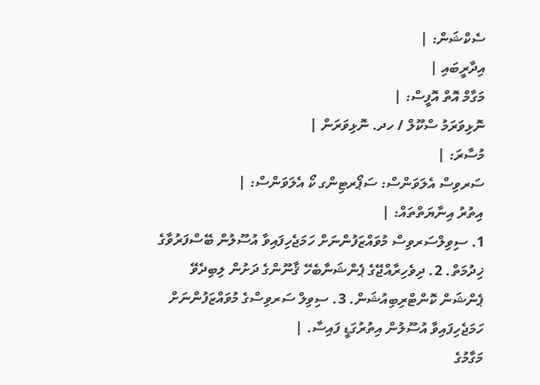ސެކްޝަން: |
އިދާރީބައި |
މަގާމް އޮތް އޮފީސް: |
ނޮޅިވަރަމު ސްކޫލް / ހދ. ނޮޅިވަރަން |
މުސާރަ: |
ސަރވިސް އެލަވަންސް: ސަޕޯރޓިންގ ކޯ އެލަވަންސް: |
އިތުރު އިނާޔަތްތައް: |
1. ސިވިލްސަރވިސް މުވައްޒަފުންނަށް ހަމަޖެހިފައިވާ އުސޫލުން ބޭސްފަރުވާގެ ޚިދުމަތް. 2. ދިވެހިރާއްޖޭގެ ޕެންޝަނާބެހޭ ޤާނޫންގެ ދަށުން ލިބިދެވޭ ޕެންޝަން ކޮންޓްރިބިއުޝަން. 3. ސިވިލް ސަރވިސްގެ މުވައްޒަފުންނަށް ހަމަޖެހިފައިވާ އުސޫލުން އިތުރުގަޑީ ފައިސާ. |
މަގާމުގެ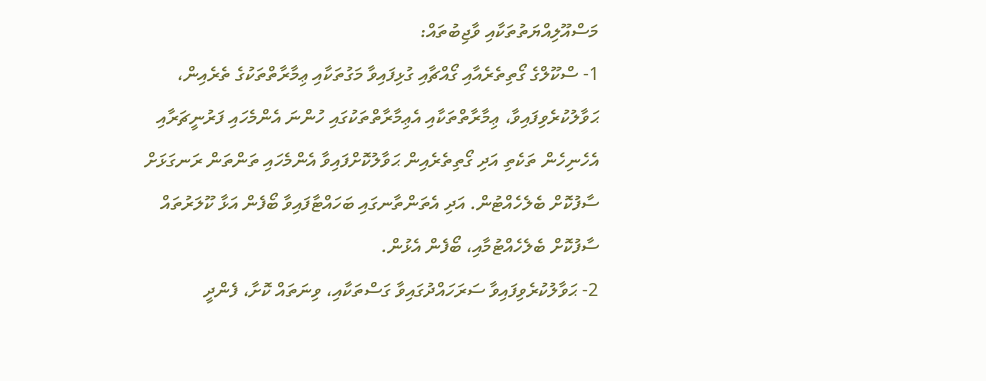މަސްއޫލިއްޔަތުތަކާއި ވާޖިބުތައް:
1- ސްކޫލްގެ ގޯތިތެރެއާއި ގޯއްޗާއި ގުޅިފައިވާ މަގުތަކާއި ޢިމާރާތްތަކުގެ ތެރެއިން، ޙަވާލުކުރެވިފައިވާ، ޢިމާރާތްތަކާއި އެޢިމާރާތްތަކުގައި ހުންނަ އެންމެހައި ފަރުނީޗަރާއި އެހެނިހެން ތަކެތި އަދި ގޯތިތެރެއިން ޙަވާލުކޮށްފައިވާ އެންމެހައި ތަންތަން ރަނގަޅަށް ސާފުކޮށް ބެލެހެއްޓުން. އަދި އެތަންތާނގައި ބަހައްޓާފައިވާ ބޯފެން އަޅާ ކޫލަރުތައް ސާފުކޮށް ބެލެހެއްޓުމާއި، ބޯފެން އެޅުން.
2- ޙަވާލުކުރެވިފައިވާ ސަރަހައްދުގައިވާ ގަސްތަކާއި، ވިނަތައް ކޮށާ، ފެންދީ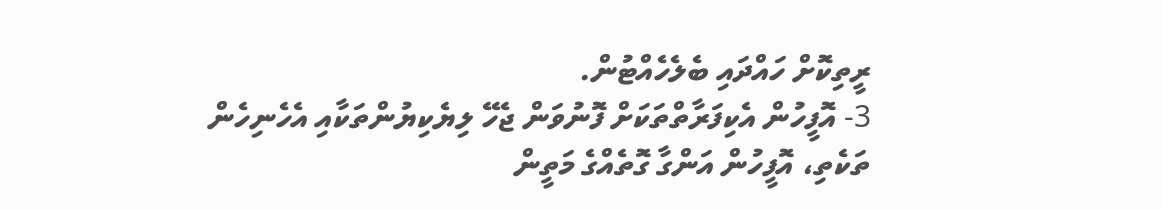ރީތިކޮށް ހައްދައި ބެލެހެއްޓުން.
3- އޮފީހުން އެކިފަރާތްތަކަށް ފޮނުވަން ޖެހޭ ލިޔެކިޔުންތަކާއި އެހެނިހެން ތަކެތި، އޮފީހުން އަންގާ ގޮތެއްގެ މަތީން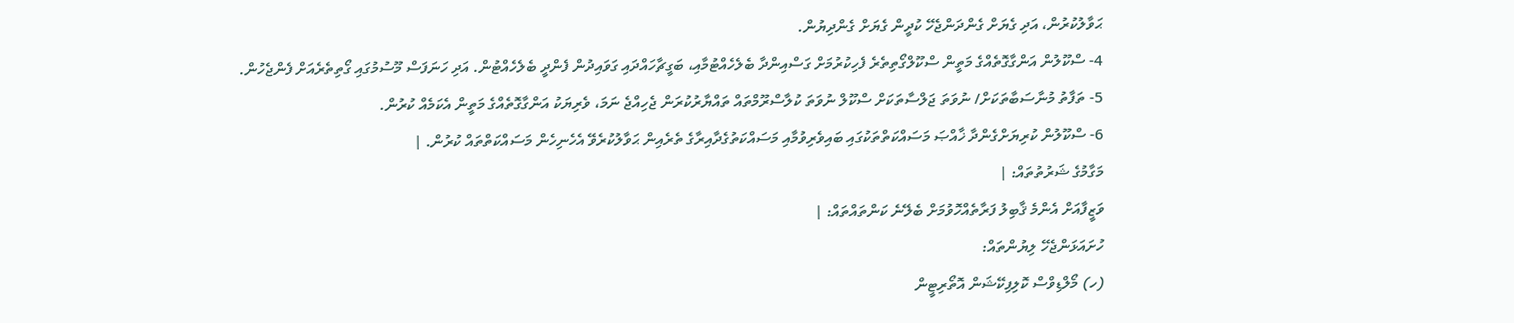ޙަވާލުކުރުން، އަދި ގެޔަށް ގެންދަންޖެހޭ ކުދީން ގެޔަށް ގެންދިޔުން.
4- ސްކޫލުން އަންގާގޮތެއްގެ މަތީން ސްކޫލްގޯތިތެރެ ފެހިކުރުމަށް ގަސްއިންދާ ބެލެހެއްޓުމާއި، ބަގީޗާހައްދައި ގަވައިދުން ފެންދީ ބެލެހެއްޓުން. އަދި ހަނަފަސް މޫސުމުގައި ގޯތިތެރެއަށް ފެންޖެހުން.
5- ތަފާތު މުނާސަބާތަކަށް/ ނުވަތަ ޖަލްސާތަކަށް ސްކޫލް ނުވަތަ ކުލާސްރޫމްތައް ތައްޔާރުކުރަން ޖެހިއްޖެ ނަމަ، ވެރިޔަކު އަންގާގޮތެއްގެ މަތީން އެކަމެއް ކުރުން.
6- ސްކޫލުން ކުރިޔަށްގެންދާ ޚާއްޞަ މަސައްކަތްތަކުގައި ބައިވެރިވުމާއި މަސައްކަތުގެދާއިރާގެ ތެރެއިން ޙަވާލުކުރެވޭ އެހެނިހެން މަސައްކަތްތައް ކުރުން. |
މަގާމުގެ ޝަރުތުތައް: |
ވަޒީފާއަށް އެންމެ ޤާބިލު ފަރާތެއްހޮވުމަށް ބެލޭނެ ކަންތައްތައް: |
ހުށައަޅަންޖެހޭ ލިޔުންތައް:
(ހ) މޯލްޑިވްސް ކޮލިފިކޭޝަން އޮތޯރިޓީން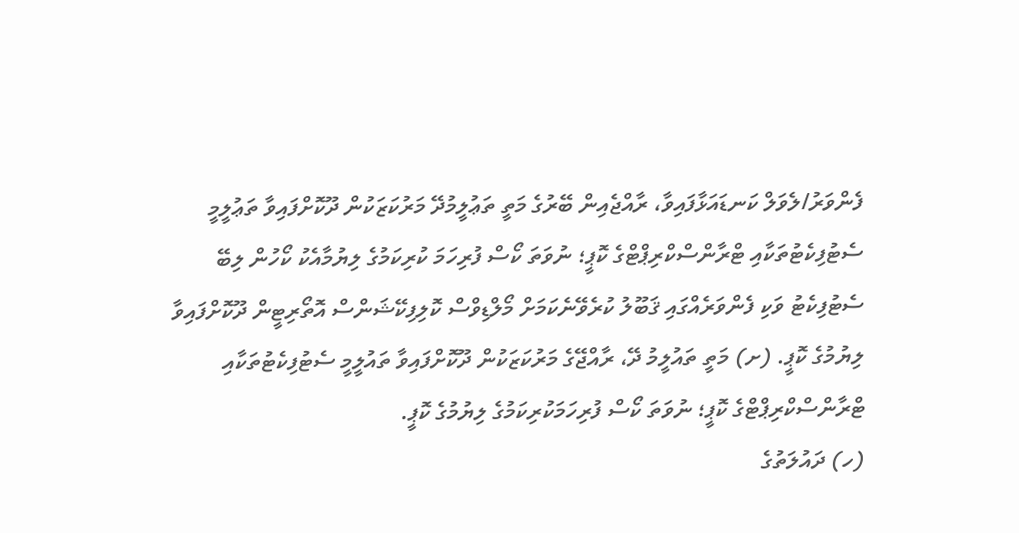ފެންވަރު/ލެވަލް ކަނޑައަޅާފައިވާ، ރާއްޖެއިން ބޭރުގެ މަތީ ތަޢުލީމުދޭ މަރުކަޒަކުން ދޫކޮށްފައިވާ ތަޢުލީމީ ސެޓުފިކެޓުތަކާއި ޓްރާންސްކްރިޕްޓްގެ ކޮޕީ؛ ނުވަތަ ކޯސް ފުރިހަމަ ކުރިކަމުގެ ލިޔުމާއެކު ކޯހުން ލިބޭ ސެޓުފިކެޓު ވަކި ފެންވަރެއްގައި ޤަބޫލު ކުރެވޭނެކަމަށް މޯލްޑިވްސް ކޮލިފިކޭޝަންސް އޮތޯރިޓީން ދޫކޮށްފައިވާ ލިޔުމުގެ ކޮޕީ. (ށ) މަތީ ތައުލީމު ދޭ، ރާއްޖޭގެ މަރުކަޒަކުން ދޫކޮށްފައިވާ ތައުލީމީ ސެޓުފިކެޓުތަކާއި ޓްރާންސްކްރިޕްޓްގެ ކޮޕީ؛ ނުވަތަ ކޯސް ފުރިހަމަކުރިކަމުގެ ލިޔުމުގެ ކޮޕީ.
(ހ) ދައުލަތުގެ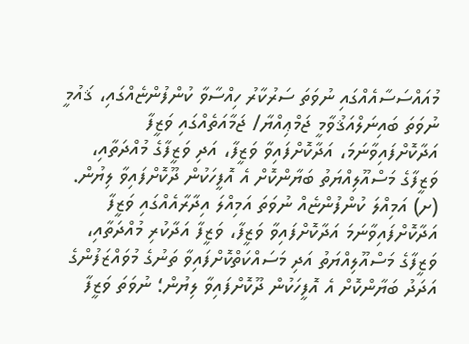މުއައްސަސާއެއްގައި ނުވަތަ ސަރުކާރު ހިއްސާވާ ކުންފުންޏެއްގައި، ޤައުމީ ނުވަތަ ބައިނަލްއަޤުވާމީ ޖަމްޢިއްޔާ/ ޖަމާއަތެއްގައި ވަޒީފާ އަދާކޮށްފައިވާނަމަ، އަދާކޮށްފައިވާ ވަޒީފާ، އަދި ވަޒީފާގެ މުއްދަތާއި، ވަޒީފާގެ މަސްއޫލިއްޔަތު ބަޔާންކޮށް އެ އޮފީހަކުން ދޫކޮށްފައިވާ ލިޔުން. (ށ) އަމިއްލަ ކުންފުންޏެއް ނުވަތަ އަމިއްލަ އިދާރާއެއްގައި ވަޒީފާ އަދާކޮށްފައިވާނަމަ އަދާކޮށްފައިވާ ވަޒީފާ، ވަޒީފާ އަދާކުރި މުއްދަތާއި، ވަޒީފާގެ މަސްއޫލިއްޔަތު އަދި މަސައްކަތްކޮށްފައިވާ ތަނުގެ މުވައްޒަފުންގެ އަދަދު ބަޔާންކޮށް އެ އޮފީހަކުން ދޫކޮށްފައިވާ ލިޔުން؛ ނުވަތަ ވަޒީފާ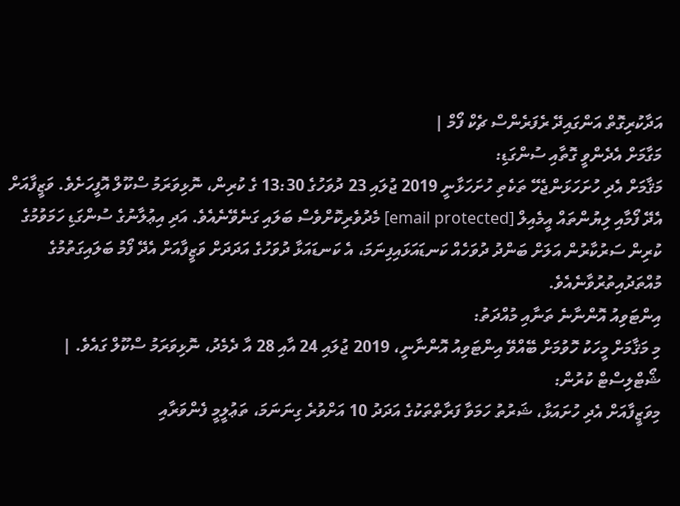އަދާކުރިގޮތް އަންގައިދޭ ރެފަރެންސް ޗެކް ފޯމް |
މަގާމަށް އެދެންވީ ގޮތާއި ސުންގަޑި:
މަޤާމަށް އެދި ހުށަހަޅަންޖެހޭ ތަކެތި ހުށަހަޅާނީ 2019 ޖުލައި 23 ދުވަހުގެ 13:30 ގެ ކުރިން، ނޮޅިވަރަމު ސްކޫލް އޮފީހަށެވެ. ވަޒީފާއަށް އެދޭ ފޯމާއި ލިޔުންތައް އީމެއިލް [email protected] މެދުވެރިކޮށްވެސް ބަލައި ގަނެވޭނެއެވެ. އަދި އިޢުލާނުގެ ސުންގަޑި ހަމަވުމުގެ ކުރިން ސަރުކާރުން އަލަށް ބަންދު ދުވަހެއް ކަނޑައަޅައިފިނަމަ، އެ ކަނޑައަޅާ ދުވަހުގެ އަދަދަށް ވަޒީފާއަށް އެދޭ ފޯމު ބަލައިގަތުމުގެ މުއްތަދުއިތުރުވާނެއެވެ.
އިންޓަވިއު އޮންނާނެ ތަނާއި މުއްދަތު:
މި މަޤާމަށް މީހަކު ހޮވުމަށް ބޭއްވޭ އިންޓަވިއު އޮންނާނީ، 2019 ޖުލައި 24 އާއި 28 އާ ދެމެދު، ނޮޅިވަރަމު ސްކޫލް ގައެވެ. |
ޝޯޓްލިސްޓް ކުރުން:
މިވަޒީފާއަށް އެދި ހުށައަޅާ، ޝަރުތު ހަމަވާ ފަރާތްތަކުގެ އަދަދު 10 އަށްވުރެ ގިނަނަމަ، ތަޢުލީމީ ފެންވަރާއި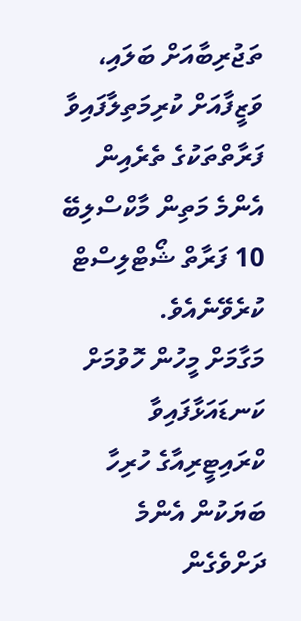ތަޖުރިބާއަށް ބަލައި، ވަޒީފާއަށް ކުރިމަތިލާފައިވާ ފަރާތްތަކުގެ ތެރެއިން އެންމެ މަތިން މާކްސްލިބޭ 10 ފަރާތް ޝޯޓްލިސްޓް ކުރެވޭނެއެވެ.
މަގާމަށް މީހުން ހޮވުމަށް ކަނޑައަޅާފައިވާ ކްރައިޓީރިއާގެ ހުރިހާ ބަޔަކުން އެންމެ ދަށްވެގެން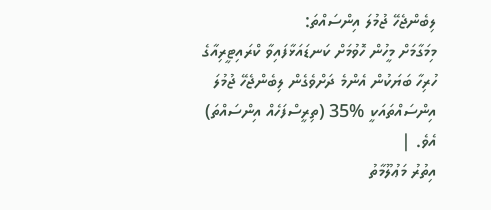ލިބެންޖެހޭ ޖުމުލަ އިންސައްތަ:
މިމަގާމަށް މީހުން ހޮވުމަށް ކަނޑައަޅާފައިވާ ކްރައިޓީރިއާގެ ހުރިހާ ބަޔަކުން އެންމެ ދަށްވެގެން ލިބެންޖެހޭ ޖުމުލަ އިންސައްތައަކީ %35 (ތިރީސްފަހެއް އިންސައްތަ) އެވެ. |
އިތުރު މަޢުލޫމާތު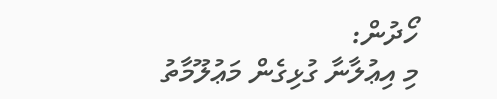ހޯދުން:
މި އިޢުލާނާ ގުޅިގެން މަޢުލޫމާތު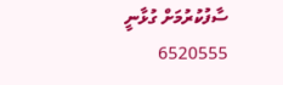ސާފުކުރުމަށް ގުޅާނީ 6520555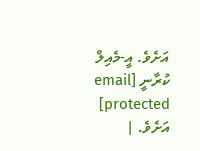އަށެވެ. އީ-މެއިލް ކުރާނީ [email protected] އަށެވެ. |